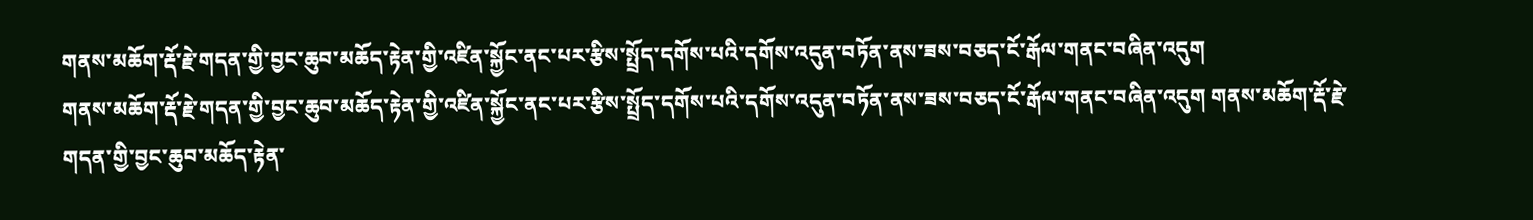གནས་མཆོག་རྡོ་རྗེ་གདན་གྱི་བྱང་ཆུབ་མཆོད་རྟེན་གྱི་འཛིན་སྐྱོང་ནང་པར་རྩིས་སྤྲོད་དགོས་པའི་དགོས་འདུན་བཏོན་ནས་ཟས་བཅད་ངོ་རྒོལ་གནང་བཞིན་འདུག
གནས་མཆོག་རྡོ་རྗེ་གདན་གྱི་བྱང་ཆུབ་མཆོད་རྟེན་གྱི་འཛིན་སྐྱོང་ནང་པར་རྩིས་སྤྲོད་དགོས་པའི་དགོས་འདུན་བཏོན་ནས་ཟས་བཅད་ངོ་རྒོལ་གནང་བཞིན་འདུག གནས་མཆོག་རྡོ་རྗེ་གདན་གྱི་བྱང་ཆུབ་མཆོད་རྟེན་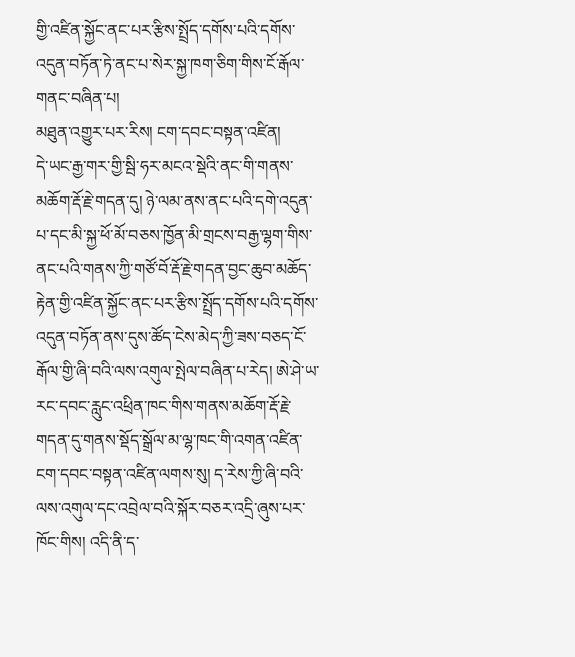གྱི་འཛིན་སྐྱོང་ནང་པར་རྩིས་སྤྲོད་དགོས་པའི་དགོས་འདུན་བཏོན་ཏེ་ནང་པ་སེར་སྐྱ་ཁག་ཅིག་གིས་ངོ་རྒོལ་གནང་བཞིན་པ།
མཐུན་འགྱུར་པར་རིས། ངག་དབང་བསྟན་འཛིན།
དེ་ཡང་རྒྱ་གར་གྱི་སྦི་ཧར་མངའ་སྡེའི་ནང་གི་གནས་མཆོག་རྡོ་རྗེ་གདན་དུ། ཉེ་ལམ་ནས་ནང་པའི་དགེ་འདུན་པ་དང་མི་སྐྱ་ཕོ་མོ་བཅས་ཁྱོན་མི་གྲངས་བརྒྱ་ལྷག་གིས་ནང་པའི་གནས་ཀྱི་གཙོ་བོ་རྡོ་རྗེ་གདན་བྱང་ཆུབ་མཆོད་རྟེན་གྱི་འཛིན་སྐྱོང་ནང་པར་རྩིས་སྤྲོད་དགོས་པའི་དགོས་འདུན་བཏོན་ནས་དུས་ཚོད་ངེས་མེད་ཀྱི་ཟས་བཅད་ངོ་རྒོལ་གྱི་ཞི་བའི་ལས་འགུལ་སྤེལ་བཞིན་པ་རེད། ཨེ་ཤེ་ཡ་རང་དབང་རླུང་འཕྲིན་ཁང་གིས་གནས་མཆོག་རྡོ་རྗེ་གདན་དུ་གནས་སྡོད་སྒྲོལ་མ་ལྷ་ཁང་གི་འགན་འཛིན་ངག་དབང་བསྟན་འཛིན་ལགས་སུ། ད་རེས་ཀྱི་ཞི་བའི་ལས་འགུལ་དང་འབྲེལ་བའི་སྐོར་བཅར་འདྲི་ཞུས་པར་ཁོང་གིས། འདི་ནི་ད་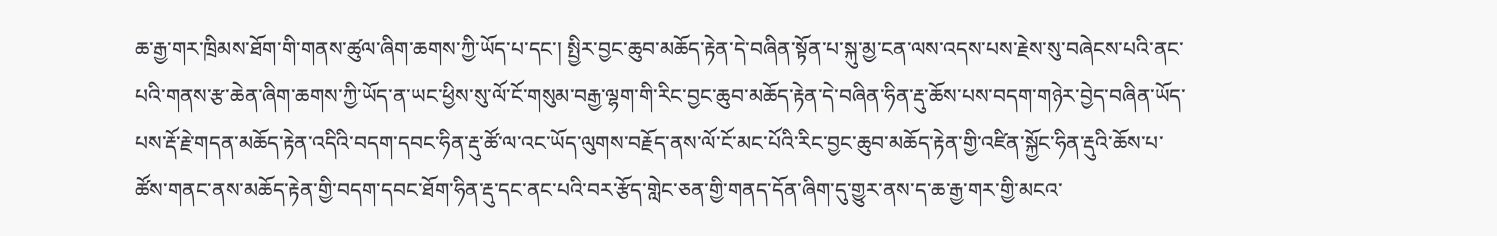ཆ་རྒྱ་གར་ཁྲིམས་ཐོག་གི་གནས་ཚུལ་ཞིག་ཆགས་ཀྱི་ཡོད་པ་དང་། སྤྱིར་བྱང་ཆུབ་མཆོད་རྟེན་དེ་བཞིན་སྟོན་པ་སྐུ་མྱ་ངན་ལས་འདས་པས་རྗེས་སུ་བཞེངས་པའི་ནང་པའི་གནས་རྩ་ཆེན་ཞིག་ཆགས་ཀྱི་ཡོད་ན་ཡང་ཕྱིས་སུ་ལོ་ངོ་གསུམ་བརྒྱ་ལྷག་གི་རིང་བྱང་ཆུབ་མཆོད་རྟེན་དེ་བཞིན་ཧིན་རྡུ་ཆོས་པས་བདག་གཉེར་བྱེད་བཞིན་ཡོད་པས་རྡོ་རྗེ་གདན་མཆོད་རྟེན་འདིའི་བདག་དབང་ཧིན་རྡུ་ཚོ་ལ་འང་ཡོད་ལུགས་བརྗོད་ནས་ལོ་ངོ་མང་པོའི་རིང་བྱང་ཆུབ་མཆོད་རྟེན་གྱི་འཛིན་སྐྱོང་ཧིན་རྡུའི་ཆོས་པ་ཚོས་གནང་ནས་མཆོད་རྟེན་གྱི་བདག་དབང་ཐོག་ཧིན་རྡུ་དང་ནང་པའི་བར་རྩོད་གླེང་ཅན་གྱི་གནད་དོན་ཞིག་དུ་གྱུར་ནས་ད་ཆ་རྒྱ་གར་གྱི་མངའ་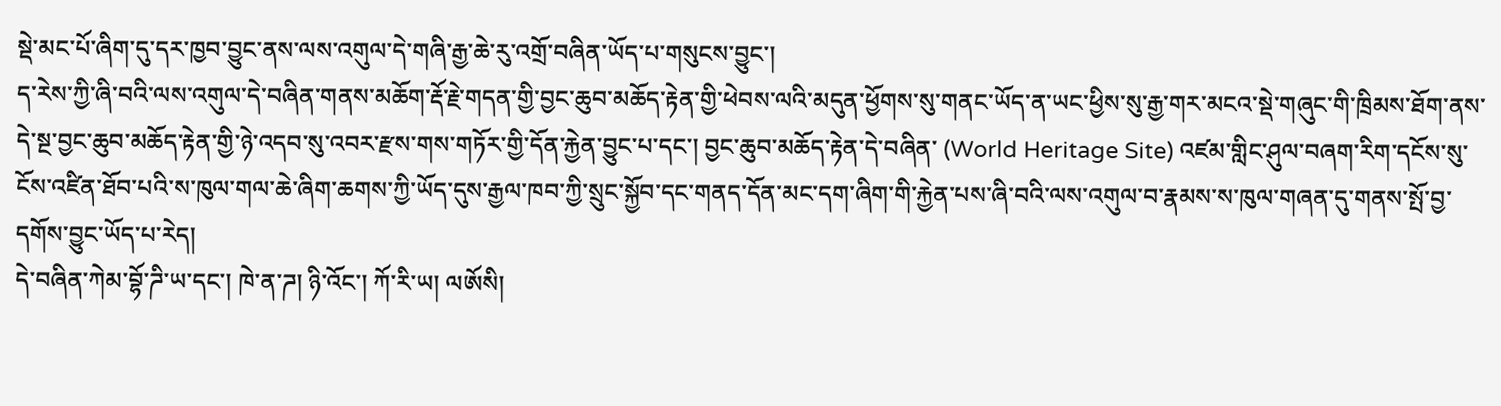སྡེ་མང་པོ་ཞིག་དུ་དར་ཁྱབ་བྱུང་ནས་ལས་འགུལ་དེ་གཞི་རྒྱ་ཆེ་རུ་འགྲོ་བཞིན་ཡོད་པ་གསུངས་བྱུང་།
ད་རེས་ཀྱི་ཞི་བའི་ལས་འགུལ་དེ་བཞིན་གནས་མཆོག་རྡོ་རྗེ་གདན་གྱི་བྱང་ཆུབ་མཆོད་རྟེན་གྱི་ཕེབས་ལའི་མདུན་ཕྱོགས་སུ་གནང་ཡོད་ན་ཡང་ཕྱིས་སུ་རྒྱ་གར་མངའ་སྡེ་གཞུང་གི་ཁྲིམས་ཐོག་ནས་དེ་སྔ་བྱང་ཆུབ་མཆོད་རྟེན་གྱི་ཉེ་འདབ་སུ་འབར་རྫས་གས་གཏོར་གྱི་དོན་རྐྱེན་བྱུང་པ་དང་། བྱང་ཆུབ་མཆོད་རྟེན་དེ་བཞིན་ (World Heritage Site) འཛམ་གླིང་ཤུལ་བཞག་རིག་དངོས་སུ་ངོས་འཛིན་ཐོབ་པའི་ས་ཁུལ་གལ་ཆེ་ཞིག་ཆགས་ཀྱི་ཡོད་དུས་རྒྱལ་ཁབ་ཀྱི་སྲུང་སྐྱོབ་དང་གནད་དོན་མང་དག་ཞིག་གི་རྐྱེན་པས་ཞི་བའི་ལས་འགུལ་བ་རྣམས་ས་ཁུལ་གཞན་དུ་གནས་སྤོ་བྱ་དགོས་བྱུང་ཡོད་པ་རེད།
དེ་བཞིན་ཀེམ་བྷོ་ཌི་ཡ་དང་། ཁེ་ན་ཌ། ཉི་འོང་། ཀོ་རི་ཡ། ལཨོསི།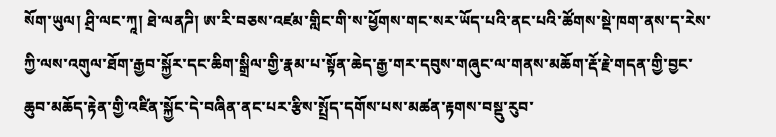སོག་ཡུལ། ཤྲི་ལང་ཀཱ། ཐེ་ལནཌི། ཨ་རི་བཅས་འཛམ་གླིང་གི་ས་ཕྱོགས་གང་སར་ཡོད་པའི་ནང་པའི་ཚོགས་སྡེ་ཁག་ནས་ད་རེས་ཀྱི་ལས་འགུལ་ཐོག་རྒྱབ་སྐྱོར་དང་ཆིག་སྒྲིལ་གྱི་རྣམ་པ་སྟོན་ཆེད་རྒྱ་གར་དབུས་གཞུང་ལ་གནས་མཆོག་རྡོ་རྗེ་གདན་གྱི་བྱང་ཆུབ་མཆོད་རྟེན་གྱི་འཛིན་སྐྱོང་དེ་བཞིན་ནང་པར་རྩིས་སྤྲོད་དགོས་པས་མཚན་རྟགས་བསྡུ་རུབ་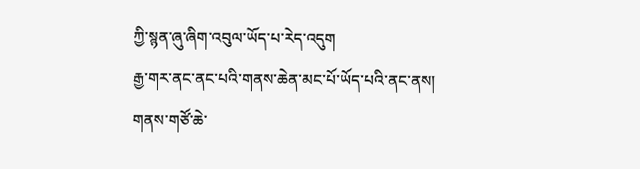ཀྱི་སྙན་ཞུ་ཞིག་འབུལ་ཡོད་པ་རེད་འདུག
རྒྱ་གར་ནང་ནང་པའི་གནས་ཆེན་མང་པོ་ཡོད་པའི་ནང་ནས། གནས་གཙོ་ཆེ་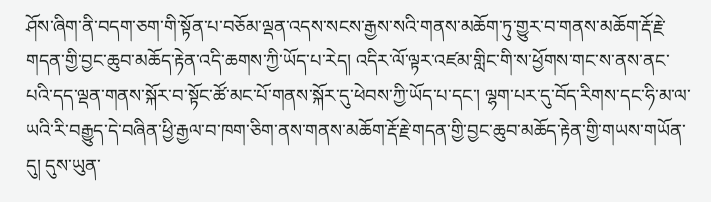ཤོས་ཞིག་ནི་བདག་ཅག་གི་སྟོན་པ་བཅོམ་ལྡན་འདས་སངས་རྒྱས་སའི་གནས་མཆོག་ཏུ་གྱུར་བ་གནས་མཆོག་རྡོ་རྗེ་གདན་གྱི་བྱང་ཆུབ་མཆོད་རྟེན་འདི་ཆགས་ཀྱི་ཡོད་པ་རེད། འདིར་ལོ་ལྟར་འཛམ་གླིང་གི་ས་ཕྱོགས་གང་ས་ནས་ནང་པའི་དད་ལྡན་གནས་སྐོར་བ་སྟོང་ཚོ་མང་པོ་གནས་སྐོར་དུ་ཕེབས་ཀྱི་ཡོད་པ་དང་། ལྷག་པར་དུ་བོད་རིགས་དང་ཧི་མ་ལ་ཡའི་རི་བརྒྱུད་དེ་བཞིན་ཕྱི་རྒྱལ་བ་ཁག་ཅིག་ནས་གནས་མཆོག་རྡོ་རྗེ་གདན་གྱི་བྱང་ཆུབ་མཆོད་རྟེན་གྱི་གཡས་གཡོན་དུ། དུས་ཡུན་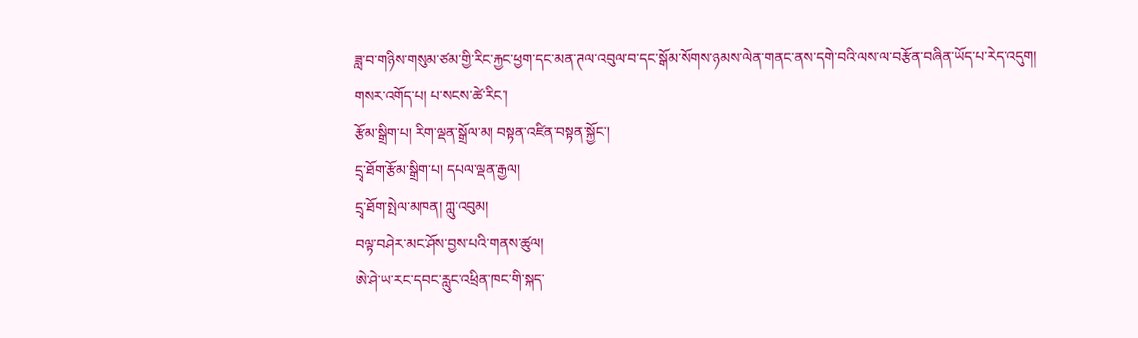ཟླ་བ་གཉིས་གསུམ་ཙམ་གྱི་རིང་རྐྱང་ཕྱག་དང་མན་ཊལ་འབུལ་བ་དང་སྒོམ་སོགས་ཉམས་ལེན་གནང་ནས་དགེ་བའི་ལས་ལ་བརྩོན་བཞིན་ཡོད་པ་རེད་འདུག།
གསར་འགོད་པ། པ་སངས་ཚེ་རིང་།
རྩོམ་སྒྲིག་པ། རིག་ལྡན་སྒྲོལ་མ། བསྟན་འཛིན་བསྟན་སྐྱོང་།
དྲྭ་ཐོག་རྩོམ་སྒྲིག་པ། དཔལ་ལྡན་རྒྱལ།
དྲྭ་ཐོག་སྤེལ་མཁན། ཀླུ་འབུམ།
བལྟ་བཤེར་མང་ཤོས་བྱས་པའི་གནས་ཚུལ།
ཨེ་ཤེ་ཡ་རང་དབང་རླུང་འཕྲིན་ཁང་གི་སྐད་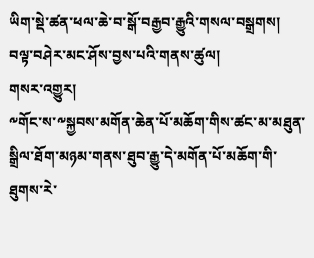ཡིག་སྡེ་ཚན་ཕལ་ཆེ་བ་སྒོ་བརྒྱབ་རྒྱུའི་གསལ་བསྒྲགས།
བལྟ་བཤེར་མང་ཤོས་བྱས་པའི་གནས་ཚུལ།
གསར་འགྱུར།
༸གོང་ས་༸སྐྱབས་མགོན་ཆེན་པོ་མཆོག་གིས་ཚང་མ་མཐུན་སྒྲིལ་ཐོག་མཉམ་གནས་ཐུབ་རྒྱུ་དེ་མགོན་པོ་མཆོག་གི་ཐུགས་རེ་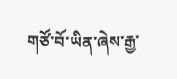གཙོ་བོ་ཡིན་ཞེས་རྒྱ་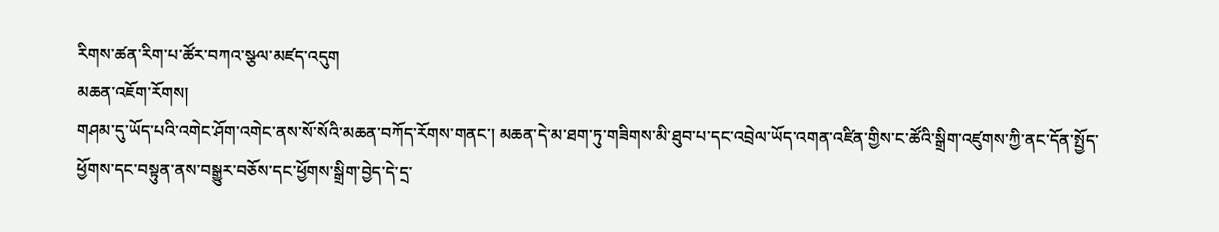རིགས་ཚན་རིག་པ་ཚོར་བཀའ་སྩལ་མཛད་འདུག
མཆན་འཇོག་རོགས།
གཤམ་དུ་ཡོད་པའི་འགེང་ཤོག་འགེང་ནས་སོ་སོའི་མཆན་བཀོད་རོགས་གནང་། མཆན་དེ་མ་ཐག་ཏུ་གཟིགས་མི་ཐུབ་པ་དང་འབྲེལ་ཡོད་འགན་འཛིན་གྱིས་ང་ཚོའི་སྒྲིག་འཛུགས་ཀྱི་ནང་དོན་སྤྱོད་ཕྱོགས་དང་བསྟུན་ནས་བསྒྱུར་བཅོས་དང་ཕྱོགས་སྒྲིག་བྱེད་དེ་དྲ་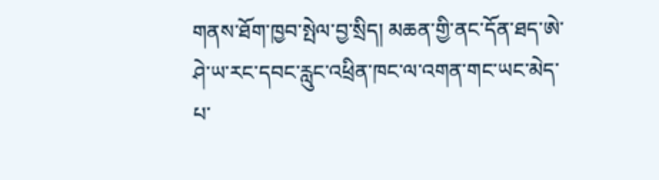གནས་ཐོག་ཁྱབ་སྤེལ་བྱ་སྲིད། མཆན་གྱི་ནང་དོན་ཐད་ཨེ་ཤེ་ཡ་རང་དབང་རླུང་འཕྲིན་ཁང་ལ་འགན་གང་ཡང་མེད་པ་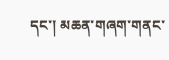དང་། མཆན་གཞག་གནང་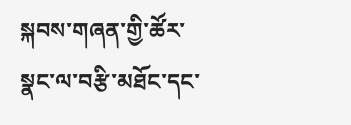སྐབས་གཞན་གྱི་ཚོར་སྣང་ལ་བརྩི་མཐོང་དང་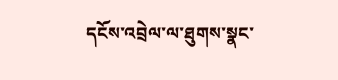དངོས་འབྲེལ་ལ་ཐུགས་སྣང་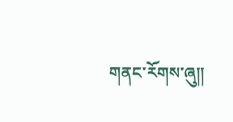གནང་རོགས་ཞུ༎